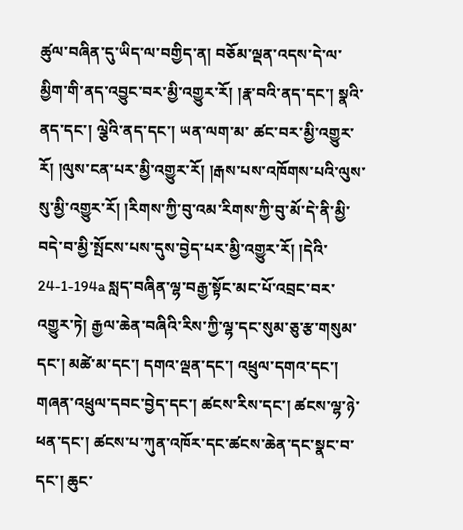ཚུལ་བཞིན་དུ་ཡིད་ལ་བགྱིད་ན། བཅོམ་ལྡན་འདས་དེ་ལ་མྱིག་གི་ནད་འབྱུང་བར་མྱི་འགྱུར་རོ། །རྣ་བའི་ནད་དང་། སྣའི་ནད་དང་། ལྕེའི་ནད་དང་། ཡན་ལག་མ་ ཚང་བར་མྱི་འགྱུར་རོ། །ལུས་ངན་པར་མྱི་འགྱུར་རོ། །རྒས་པས་འཁོགས་པའི་ལུས་སུ་མྱི་འགྱུར་རོ། །རིགས་ཀྱི་བུ་འམ་རིགས་ཀྱི་བུ་མོ་དེ་ནི་མྱི་བདེ་བ་མྱི་སྤོངས་པས་དུས་བྱེད་པར་མྱི་འགྱུར་རོ། །དེའི་ 24-1-194a སླད་བཞིན་ལྷ་བརྒྱ་སྟོང་མང་པོ་འབྲང་བར་འགྱུར་ཏེ། རྒྱལ་ཆེན་བཞིའི་རིས་ཀྱི་ལྷ་དང་སུམ་ཅུ་རྩ་གསུམ་དང་། མཚེ་མ་དང་། དགའ་ལྡན་དང་། འཕྲུལ་དགའ་དང་། གཞན་འཕྲུལ་དབང་བྱེད་དང་། ཚངས་རིས་དང་། ཚངས་ལྷ་ཉེ་ཕན་དང་། ཚངས་པ་ཀུན་འཁོར་དང་ཚངས་ཆེན་དང་སྣང་བ་དང་། ཆུང་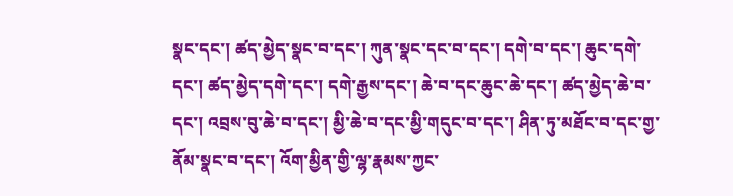སྣང་དང་། ཚད་མྱེད་སྣང་བ་དང་། ཀུན་སྣང་དང་བ་དང་། དགེ་བ་དང་། ཆུང་དགེ་དང་། ཚད་མྱེད་དགེ་དང་། དགེ་རྒྱས་དང་། ཆེ་བ་དང་ཆུང་ཆེ་དང་། ཚད་མྱེད་ཆེ་བ་དང་། འབྲས་བུ་ཆེ་བ་དང་། མྱི་ཆེ་བ་དང་མྱི་གདུང་བ་དང་། ཤིན་ཏུ་མཐོང་བ་དང་གྱ་ནོམ་སྣང་བ་དང་། འོག་མྱིན་གྱི་ལྷ་རྣམས་ཀྱང་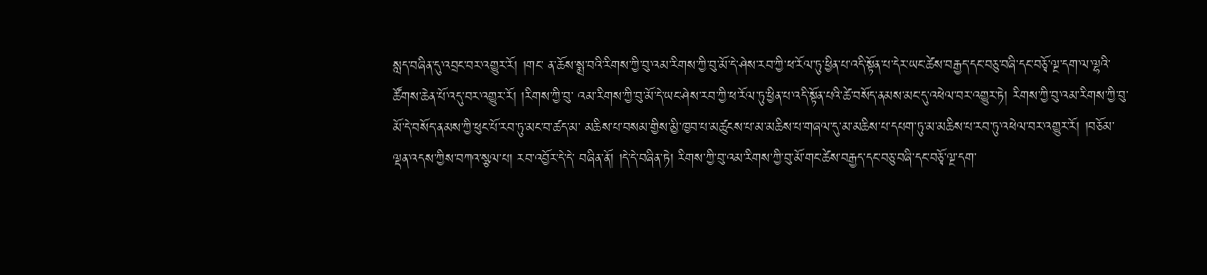སླད་བཞིན་དུ་འབྲང་བར་འགྱུར་རོ། །གང་ ན་ཆོས་སྨྲ་བའི་རིགས་ཀྱི་བུ་འམ་རིགས་ཀྱི་བུ་མོ་དེ་ཤེས་རབ་ཀྱི་ཕ་རོལ་ཏུ་ཕྱིན་པ་འདི་སྟོན་པ་དེར་ཡང་ཚེས་བརྒྱད་དང་བཅུ་བཞི་དང་བཅྭོ་ལྔ་དག་ལ་ལྷའི་ཚོགས་ཆེན་པོ་འདུ་བར་འགྱུར་རོ། །རིགས་ཀྱི་བུ་ འམ་རིགས་ཀྱི་བུ་མོ་དེ་ཡང་ཤེས་རབ་ཀྱི་ཕ་རོལ་ཏུ་ཕྱིན་པ་འདི་སྟོན་པའི་ཚེ་བསོད་ནམས་མང་དུ་འཕེལ་བར་འགྱུར་ཏེ། རིགས་ཀྱི་བུ་འམ་རིགས་ཀྱི་བུ་མོ་དེ་བསོད་ནམས་ཀྱི་ཕུང་པོ་རབ་ཏུ་མང་བ་ཚད་མ་ མཆིས་པ་བསམ་གྱིས་མྱི་ཁྱབ་པ་མཚུངས་པ་མ་མཆིས་པ་གཞལ་དུ་མ་མཆིས་པ་དཔག་ཏུ་མ་མཆིས་པ་རབ་ཏུ་འཕེལ་བར་འགྱུར་རོ། །བཅོམ་ལྡན་འདས་ཀྱིས་བཀའ་སྩལ་པ། རབ་འབྱོར་དེ་དེ་ བཞིན་ནོ། །དེ་དེ་བཞིན་ཏེ། རིགས་ཀྱི་བུ་འམ་རིགས་ཀྱི་བུ་མོ་གང་ཚེས་བརྒྱད་དང་བཅུ་བཞི་དང་བཅྭོ་ལྔ་དག་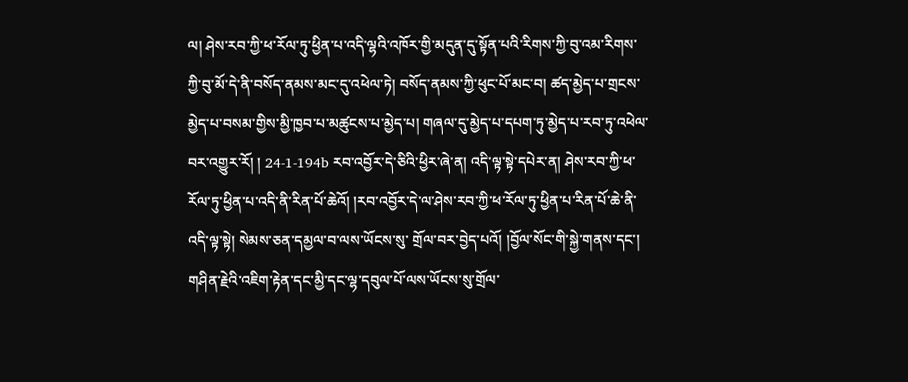ལ། ཤེས་རབ་ཀྱི་ཕ་རོལ་ཏུ་ཕྱིན་པ་འདི་ལྷའི་འཁོར་གྱི་མདུན་དུ་སྟོན་པའི་རིགས་ཀྱི་བུ་འམ་རིགས་ ཀྱི་བུ་མོ་དེ་ནི་བསོད་ནམས་མང་དུ་འཕེལ་ཏེ། བསོད་ནམས་ཀྱི་ཕུང་པོ་མང་བ། ཚད་མྱེད་པ་གྲངས་མྱེད་པ་བསམ་གྱིས་མྱི་ཁྱབ་པ་མཚུངས་པ་མྱེད་པ། གཞལ་དུ་མྱེད་པ་དཔག་ཏུ་མྱེད་པ་རབ་ཏུ་འཕེལ་བར་འགྱུར་རོ། ། 24-1-194b རབ་འབྱོར་དེ་ཅིའི་ཕྱིར་ཞེ་ན། འདི་ལྟ་སྟེ་དཔེར་ན། ཤེས་རབ་ཀྱི་ཕ་རོལ་ཏུ་ཕྱིན་པ་འདི་ནི་རིན་པོ་ཆེའོ། །རབ་འབྱོར་དེ་ལ་ཤེས་རབ་ཀྱི་ཕ་རོལ་ཏུ་ཕྱིན་པ་རིན་པོ་ཆེ་ནི་འདི་ལྟ་སྟེ། སེམས་ཅན་དམྱལ་བ་ལས་ཡོངས་སུ་ གྲོལ་བར་བྱེད་པའོ། །བྱོལ་སོང་གི་སྐྱེ་གནས་དང་། གཤིན་རྗེའི་འཇིག་རྟེན་དང་མྱི་དང་ལྷ་དབུལ་པོ་ལས་ཡོངས་སུ་གྲོལ་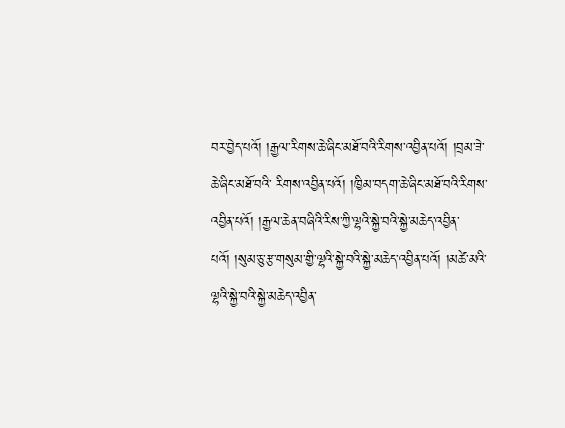བར་བྱེད་པའོ། །རྒྱལ་རིགས་ཆེ་ཞིང་མཐོ་བའི་རིགས་འབྱིན་པའོ། །བྲམ་ཟེ་ཆེ་ཞིང་མཐོ་བའི་ རིགས་འབྱིན་པའོ། །ཁྱིམ་བདག་ཆེ་ཞིང་མཐོ་བའི་རིགས་འབྱིན་པའོ། །རྒྱལ་ཆེན་བཞིའི་རིས་ཀྱི་ལྷའི་སྐྱེ་བའི་སྐྱེ་མཆེད་འབྱིན་པའོ། །སུམ་ཅུ་རྩ་གསུམ་གྱི་ལྷའི་སྐྱེ་བའི་སྐྱེ་མཆེད་འབྱིན་པའོ། །མཚེ་མའི་ ལྷའི་སྐྱེ་བའི་སྐྱེ་མཆེད་འབྱིན་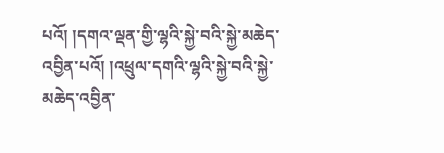པའོ། །དགའ་ལྡན་གྱི་ལྷའི་སྐྱེ་བའི་སྐྱེ་མཆེད་འབྱིན་པའོ། །འཕྲུལ་དགའི་ལྷའི་སྐྱེ་བའི་སྐྱེ་མཆེད་འབྱིན་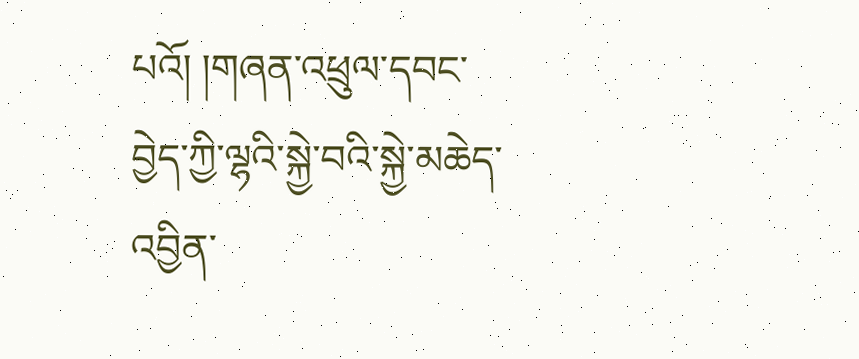པའོ། །གཞན་འཕྲུལ་དབང་བྱེད་ཀྱི་ལྷའི་སྐྱེ་བའི་སྐྱེ་མཆེད་འབྱིན་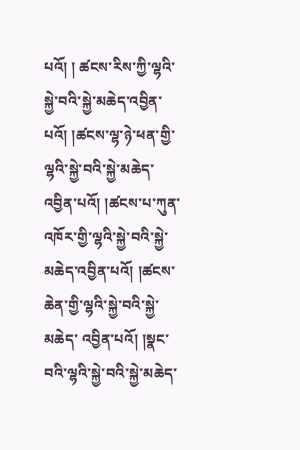པའོ། ། ཚངས་རིས་ཀྱི་ལྷའི་སྐྱེ་བའི་སྐྱེ་མཆེད་འབྱིན་པའོ། །ཚངས་ལྷ་ཉེ་ཕན་གྱི་ལྷའི་སྐྱེ་བའི་སྐྱེ་མཆེད་འབྱིན་པའོ། །ཚངས་པ་ཀུན་འཁོར་གྱི་ལྷའི་སྐྱེ་བའི་སྐྱེ་མཆེད་འབྱིན་པའོ། །ཚངས་ཆེན་གྱི་ལྷའི་སྐྱེ་བའི་སྐྱེ་མཆེད་ འབྱིན་པའོ། །སྣང་བའི་ལྷའི་སྐྱེ་བའི་སྐྱེ་མཆེད་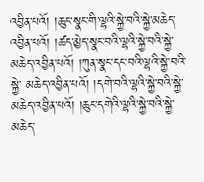འབྱིན་པའོ། །ཆུང་སྣང་གི་ལྷའི་སྐྱེ་བའི་སྐྱེ་མཆེད་འབྱིན་པའོ། །ཚད་མྱེད་སྣང་བའི་ལྷའི་སྐྱེ་བའི་སྐྱེ་མཆེད་འབྱིན་པའོ། །ཀུན་སྣང་དང་བའི་ལྷའི་སྐྱེ་བའི་སྐྱེ་ མཆེད་འབྱིན་པའོ། །དགེ་བའི་ལྷའི་སྐྱེ་བའི་སྐྱེ་མཆེད་འབྱིན་པའོ། །ཆུང་དགེའི་ལྷའི་སྐྱེ་བའི་སྐྱེ་མཆེད་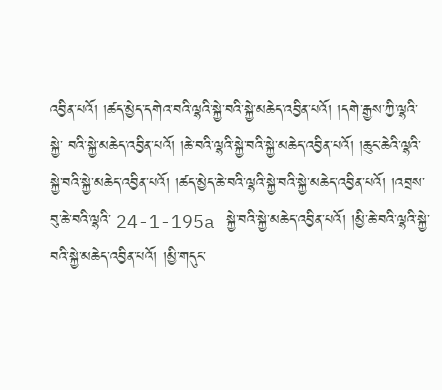འབྱིན་པའོ། །ཚད་མྱེད་དགེའ་བའི་ལྷའི་སྐྱེ་བའི་སྐྱེ་མཆེད་འབྱིན་པའོ། །དགེ་རྒྱས་ཀྱི་ལྷའི་སྐྱེ་ བའི་སྐྱེ་མཆེད་འབྱིན་པའོ། །ཆེ་བའི་ལྷའི་སྐྱེ་བའི་སྐྱེ་མཆེད་འབྱིན་པའོ། །ཆུང་ཆེའི་ལྷའི་སྐྱེ་བའི་སྐྱེ་མཆེད་འབྱིན་པའོ། །ཚད་མྱེད་ཆེ་བའི་ལྷའི་སྐྱེ་བའི་སྐྱེ་མཆེད་འབྱིན་པའོ། །འབྲས་བུ་ཆེ་བའི་ལྷའི་ 24-1-195a སྐྱེ་བའི་སྐྱེ་མཆེད་འབྱིན་པའོ། །མྱི་ཆེ་བའི་ལྷའི་སྐྱེ་བའི་སྐྱེ་མཆེད་འབྱིན་པའོ། །མྱི་གདུང་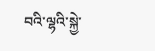བའི་ལྷའི་སྐྱེ་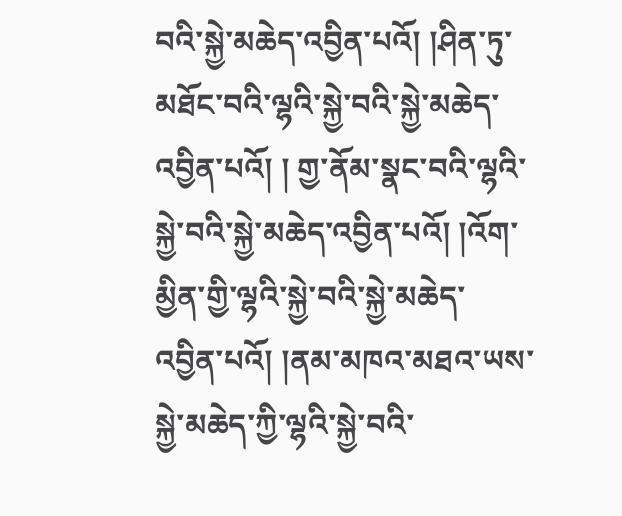བའི་སྐྱེ་མཆེད་འབྱིན་པའོ། །ཤིན་ཏུ་མཐོང་བའི་ལྷའི་སྐྱེ་བའི་སྐྱེ་མཆེད་འབྱིན་པའོ། ། གྱ་ནོམ་སྣང་བའི་ལྷའི་སྐྱེ་བའི་སྐྱེ་མཆེད་འབྱིན་པའོ། །འོག་མྱིན་གྱི་ལྷའི་སྐྱེ་བའི་སྐྱེ་མཆེད་འབྱིན་པའོ། །ནམ་མཁའ་མཐའ་ཡས་སྐྱེ་མཆེད་ཀྱི་ལྷའི་སྐྱེ་བའི་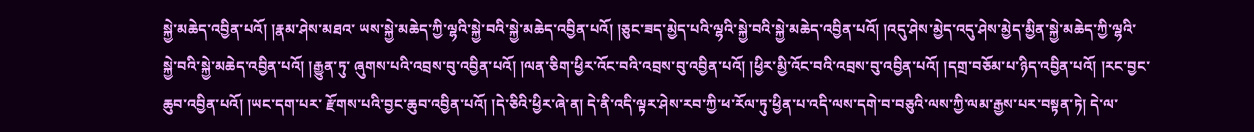སྐྱེ་མཆེད་འབྱིན་པའོ། །རྣམ་ཤེས་མཐའ་ ཡས་སྐྱེ་མཆེད་ཀྱི་ལྷའི་སྐྱེ་བའི་སྐྱེ་མཆེད་འབྱིན་པའོ། །ཅུང་ཟད་མྱེད་པའི་ལྷའི་སྐྱེ་བའི་སྐྱེ་མཆེད་འབྱིན་པའོ། །འདུ་ཤེས་མྱེད་འདུ་ཤེས་མྱེད་མྱིན་སྐྱེ་མཆེད་ཀྱི་ལྷའི་སྐྱེ་བའི་སྐྱེ་མཆེད་འབྱིན་པའོ། །རྒྱུན་ཏུ་ ཞུགས་པའི་འབྲས་བུ་འབྱིན་པའོ། །ལན་ཅིག་ཕྱིར་འོང་བའི་འབྲས་བུ་འབྱིན་པའོ། །ཕྱིར་མྱི་འོང་བའི་འབྲས་བུ་འབྱིན་པའོ། །དགྲ་བཅོམ་པ་ཉིད་འབྱིན་པའོ། །རང་བྱང་ཆུབ་འབྱིན་པའོ། །ཡང་དག་པར་ རྫོགས་པའི་བྱང་ཆུབ་འབྱིན་པའོ། །དེ་ཅིའི་ཕྱིར་ཞེ་ན། དེ་ནི་འདི་ལྟར་ཤེས་རབ་ཀྱི་ཕ་རོལ་ཏུ་ཕྱིན་པ་འདི་ལས་དགེ་བ་བཅུའི་ལས་ཀྱི་ལམ་རྒྱས་པར་བསྟན་ཏེ། དེ་ལ་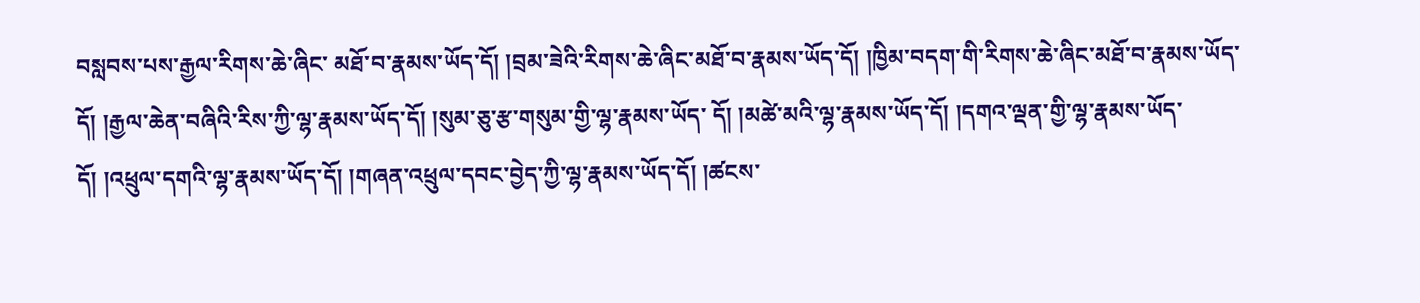བསླབས་པས་རྒྱལ་རིགས་ཆེ་ཞིང་ མཐོ་བ་རྣམས་ཡོད་དོ། །བྲམ་ཟེའི་རིགས་ཆེ་ཞིང་མཐོ་བ་རྣམས་ཡོད་དོ། །ཁྱིམ་བདག་གི་རིགས་ཆེ་ཞིང་མཐོ་བ་རྣམས་ཡོད་དོ། །རྒྱལ་ཆེན་བཞིའི་རིས་ཀྱི་ལྷ་རྣམས་ཡོད་དོ། །སུམ་ཅུ་རྩ་གསུམ་གྱི་ལྷ་རྣམས་ཡོད་ དོ། །མཚེ་མའི་ལྷ་རྣམས་ཡོད་དོ། །དགའ་ལྡན་གྱི་ལྷ་རྣམས་ཡོད་དོ། །འཕྲུལ་དགའི་ལྷ་རྣམས་ཡོད་དོ། །གཞན་འཕྲུལ་དབང་བྱེད་ཀྱི་ལྷ་རྣམས་ཡོད་དོ། །ཚངས་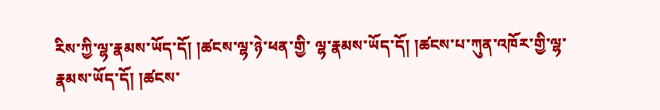རིས་ཀྱི་ལྷ་རྣམས་ཡོད་དོ། །ཚངས་ལྷ་ཉེ་ཕན་གྱི་ ལྷ་རྣམས་ཡོད་དོ། །ཚངས་པ་ཀུན་འཁོར་གྱི་ལྷ་རྣམས་ཡོད་དོ། །ཚངས་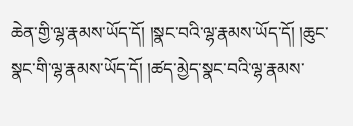ཆེན་གྱི་ལྷ་རྣམས་ཡོད་དོ། །སྣང་བའི་ལྷ་རྣམས་ཡོད་དོ། །ཆུང་སྣང་གི་ལྷ་རྣམས་ཡོད་དོ། །ཚད་མྱེད་སྣང་བའི་ལྷ་རྣམས་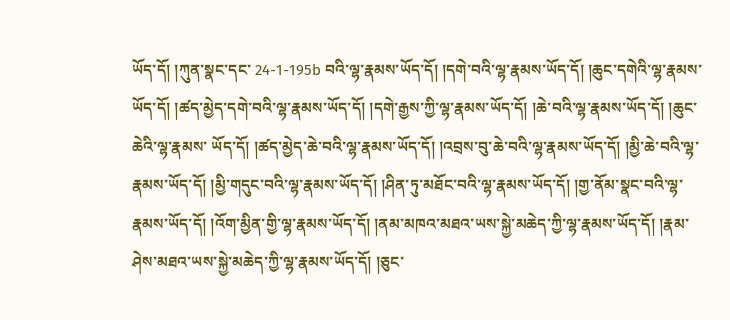ཡོད་དོ། །ཀུན་སྣང་དང་ 24-1-195b བའི་ལྷ་རྣམས་ཡོད་དོ། །དགེ་བའི་ལྷ་རྣམས་ཡོད་དོ། །ཆུང་དགེའི་ལྷ་རྣམས་ཡོད་དོ། །ཚད་མྱེད་དགེ་བའི་ལྷ་རྣམས་ཡོད་དོ། །དགེ་རྒྱས་ཀྱི་ལྷ་རྣམས་ཡོད་དོ། །ཆེ་བའི་ལྷ་རྣམས་ཡོད་དོ། །ཆུང་ཆེའི་ལྷ་རྣམས་ ཡོད་དོ། །ཚད་མྱེད་ཆེ་བའི་ལྷ་རྣམས་ཡོད་དོ། །འབྲས་བུ་ཆེ་བའི་ལྷ་རྣམས་ཡོད་དོ། །མྱི་ཆེ་བའི་ལྷ་རྣམས་ཡོད་དོ། །མྱི་གདུང་བའི་ལྷ་རྣམས་ཡོད་དོ། །ཤིན་ཏུ་མཐོང་བའི་ལྷ་རྣམས་ཡོད་དོ། །གྱ་ནོམ་སྣང་བའི་ལྷ་ རྣམས་ཡོད་དོ། །འོག་མྱིན་གྱི་ལྷ་རྣམས་ཡོད་དོ། །ནམ་མཁའ་མཐའ་ཡས་སྐྱེ་མཆེད་ཀྱི་ལྷ་རྣམས་ཡོད་དོ། །རྣམ་ཤེས་མཐའ་ཡས་སྐྱེ་མཆེད་ཀྱི་ལྷ་རྣམས་ཡོད་དོ། །ཅུང་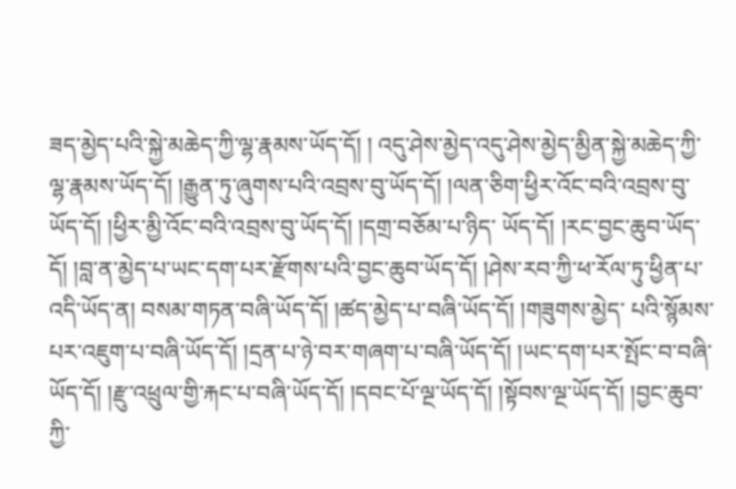ཟད་མྱེད་པའི་སྐྱེ་མཆེད་ཀྱི་ལྷ་རྣམས་ཡོད་དོ། ། འདུ་ཤེས་མྱེད་འདུ་ཤེས་མྱེད་མྱིན་སྐྱེ་མཆེད་ཀྱི་ལྷ་རྣམས་ཡོད་དོ། །རྒྱུན་ཏུ་ཞུགས་པའི་འབྲས་བུ་ཡོད་དོ། །ལན་ཅིག་ཕྱིར་འོང་བའི་འབྲས་བུ་ཡོད་དོ། །ཕྱིར་མྱི་འོང་བའི་འབྲས་བུ་ཡོད་དོ། །དགྲ་བཅོམ་པ་ཉིད་ ཡོད་དོ། །རང་བྱང་ཆུབ་ཡོད་དོ། །བླ་ན་མྱེད་པ་ཡང་དག་པར་རྫོགས་པའི་བྱང་ཆུབ་ཡོད་དོ། །ཤེས་རབ་ཀྱི་ཕ་རོལ་ཏུ་ཕྱིན་པ་འདི་ཡོད་ན། བསམ་གཏན་བཞི་ཡོད་དོ། །ཚད་མྱེད་པ་བཞི་ཡོད་དོ། །གཟུགས་མྱེད་ པའི་སྙོམས་པར་འཇུག་པ་བཞི་ཡོད་དོ། །དྲན་པ་ཉེ་བར་གཞག་པ་བཞི་ཡོད་དོ། །ཡང་དག་པར་སྤོང་བ་བཞི་ཡོད་དོ། །རྫུ་འཕྲུལ་གྱི་རྐང་པ་བཞི་ཡོད་དོ། །དབང་པོ་ལྔ་ཡོད་དོ། །སྟོབས་ལྔ་ཡོད་དོ། །བྱང་ཆུབ་ ཀྱི་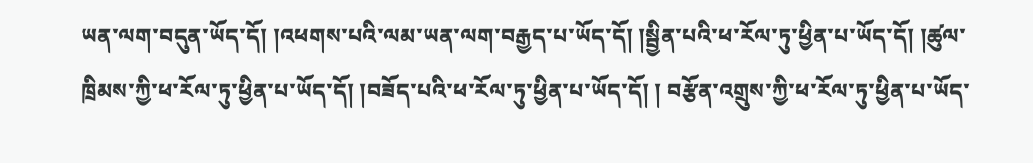ཡན་ལག་བདུན་ཡོད་དོ། །འཕགས་པའི་ལམ་ཡན་ལག་བརྒྱད་པ་ཡོད་དོ། །སྦྱིན་པའི་ཕ་རོལ་ཏུ་ཕྱིན་པ་ཡོད་དོ། །ཚུལ་ཁྲིམས་ཀྱི་ཕ་རོལ་ཏུ་ཕྱིན་པ་ཡོད་དོ། །བཟོད་པའི་ཕ་རོལ་ཏུ་ཕྱིན་པ་ཡོད་དོ། ། བརྩོན་འགྲུས་ཀྱི་ཕ་རོལ་ཏུ་ཕྱིན་པ་ཡོད་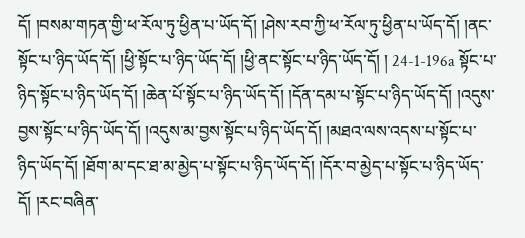དོ། །བསམ་གཏན་གྱི་ཕ་རོལ་ཏུ་ཕྱིན་པ་ཡོད་དོ། །ཤེས་རབ་ཀྱི་ཕ་རོལ་ཏུ་ཕྱིན་པ་ཡོད་དོ། །ནང་སྟོང་པ་ཉིད་ཡོད་དོ། །ཕྱི་སྟོང་པ་ཉིད་ཡོད་དོ། །ཕྱི་ནང་སྟོང་པ་ཉིད་ཡོད་དོ། ། 24-1-196a སྟོང་པ་ཉིད་སྟོང་པ་ཉིད་ཡོད་དོ། །ཆེན་པོ་སྟོང་པ་ཉིད་ཡོད་དོ། །དོན་དམ་པ་སྟོང་པ་ཉིད་ཡོད་དོ། །འདུས་བྱས་སྟོང་པ་ཉིད་ཡོད་དོ། །འདུས་མ་བྱས་སྟོང་པ་ཉིད་ཡོད་དོ། །མཐའ་ལས་འདས་པ་སྟོང་པ་ ཉིད་ཡོད་དོ། །ཐོག་མ་དང་ཐ་མ་མྱེད་པ་སྟོང་པ་ཉིད་ཡོད་དོ། །དོར་བ་མྱེད་པ་སྟོང་པ་ཉིད་ཡོད་དོ། །རང་བཞིན་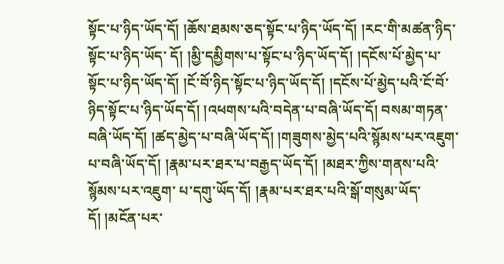སྟོང་པ་ཉིད་ཡོད་དོ། །ཆོས་ཐམས་ཅད་སྟོང་པ་ཉིད་ཡོད་དོ། །རང་གི་མཚན་ཉིད་སྟོང་པ་ཉིད་ཡོད་ དོ། །མྱི་དམྱིགས་པ་སྟོང་པ་ཉིད་ཡོད་དོ། །དངོས་པོ་མྱེད་པ་སྟོང་པ་ཉིད་ཡོད་དོ། །ངོ་བོ་ཉིད་སྟོང་པ་ཉིད་ཡོད་དོ། །དངོས་པོ་མྱེད་པའི་ངོ་བོ་ཉིད་སྟོང་པ་ཉིད་ཡོད་དོ། །འཕགས་པའི་བདེན་པ་བཞི་ཡོད་དོ། བསམ་གཏན་བཞི་ཡོད་དོ། །ཚད་མྱེད་པ་བཞི་ཡོད་དོ། །གཟུགས་མྱེད་པའི་སྙོམས་པར་འཇུག་པ་བཞི་ཡོད་དོ། །རྣམ་པར་ཐར་པ་བརྒྱད་ཡོད་དོ། །མཐར་ཀྱིས་གནས་པའི་སྙོམས་པར་འཇུག་ པ་དགུ་ཡོད་དོ། །རྣམ་པར་ཐར་པའི་སྒོ་གསུམ་ཡོད་དོ། །མངོན་པར་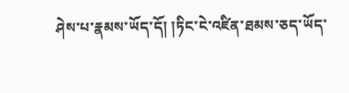ཤེས་པ་རྣམས་ཡོད་དོ། །ཏིང་ངེ་འཛིན་ཐམས་ཅད་ཡོད་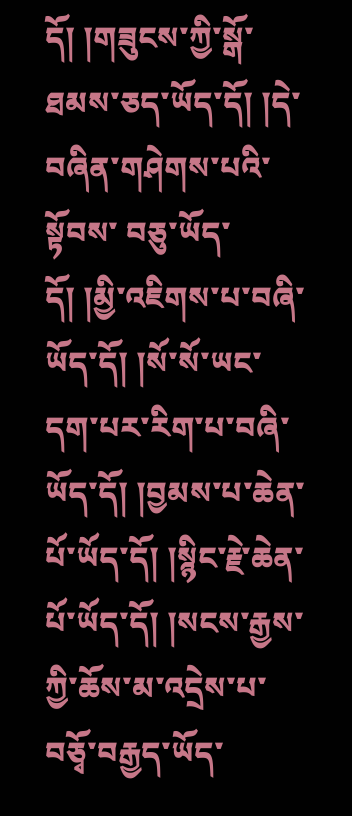དོ། །གཟུངས་ཀྱི་སྒོ་ཐམས་ཅད་ཡོད་དོ། །དེ་བཞིན་གཤེགས་པའི་སྟོབས་ བཅུ་ཡོད་དོ། །མྱི་འཇིགས་པ་བཞི་ཡོད་དོ། །སོ་སོ་ཡང་དག་པར་རིག་པ་བཞི་ཡོད་དོ། །བྱམས་པ་ཆེན་པོ་ཡོད་དོ། །སྙིང་རྗེ་ཆེན་པོ་ཡོད་དོ། །སངས་རྒྱས་ཀྱི་ཆོས་མ་འདྲེས་པ་བཅྭོ་བརྒྱད་ཡོད་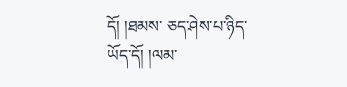དོ། །ཐམས་ ཅད་ཤེས་པ་ཉིད་ཡོད་དོ། །ལམ་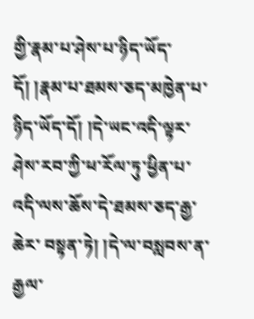གྱི་རྣམ་པ་ཤེས་པ་ཉིད་ཡོད་དོ། །རྣམ་པ་ཐམས་ཅད་མཁྱེན་པ་ཉིད་ཡོད་དོ། །དེ་ཡང་འདི་ལྟར་ཤེས་རབ་ཀྱི་ཕ་རོལ་ཏུ་ཕྱིན་པ་འདི་ལས་ཆོས་དེ་ཐམས་ཅད་རྒྱ་ཆེར་ བསྟན་ཏེ། །དེ་ལ་བསླབས་ན་རྒྱལ་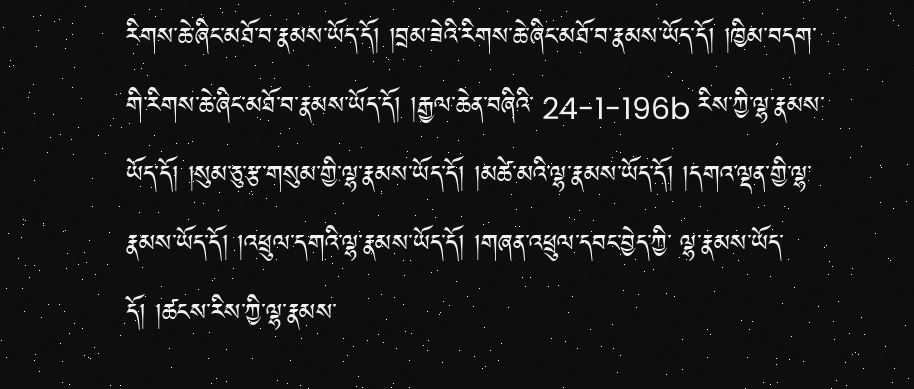རིགས་ཆེ་ཞིང་མཐོ་བ་རྣམས་ཡོད་དོ། །བྲམ་ཟེའི་རིགས་ཆེ་ཞིང་མཐོ་བ་རྣམས་ཡོད་དོ། །ཁྱིམ་བདག་གི་རིགས་ཆེ་ཞིང་མཐོ་བ་རྣམས་ཡོད་དོ། །རྒྱལ་ཆེན་བཞིའི་ 24-1-196b རིས་ཀྱི་ལྷ་རྣམས་ཡོད་དོ། །སུམ་ཅུ་རྩ་གསུམ་གྱི་ལྷ་རྣམས་ཡོད་དོ། །མཚེ་མའི་ལྷ་རྣམས་ཡོད་དོ། །དགའ་ལྡན་གྱི་ལྷ་རྣམས་ཡོད་དོ། །འཕྲུལ་དགའི་ལྷ་རྣམས་ཡོད་དོ། །གཞན་འཕྲུལ་དབང་བྱེད་ཀྱི་ ལྷ་རྣམས་ཡོད་དོ། །ཚངས་རིས་ཀྱི་ལྷ་རྣམས་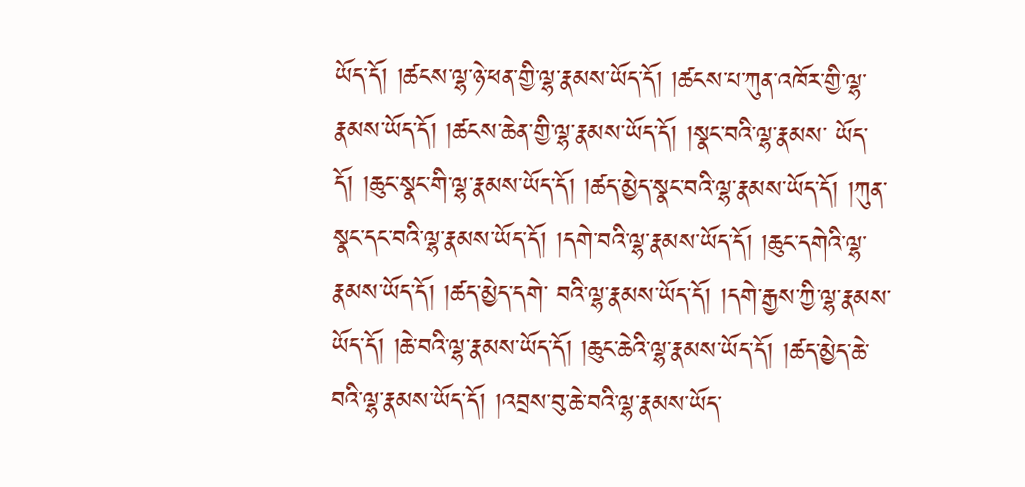ཡོད་དོ། །ཚངས་ལྷ་ཉེ་ཕན་གྱི་ལྷ་རྣམས་ཡོད་དོ། །ཚངས་པ་ཀུན་འཁོར་གྱི་ལྷ་རྣམས་ཡོད་དོ། །ཚངས་ཆེན་གྱི་ལྷ་རྣམས་ཡོད་དོ། །སྣང་བའི་ལྷ་རྣམས་ ཡོད་དོ། །ཆུང་སྣང་གི་ལྷ་རྣམས་ཡོད་དོ། །ཚད་མྱེད་སྣང་བའི་ལྷ་རྣམས་ཡོད་དོ། །ཀུན་སྣང་དང་བའི་ལྷ་རྣམས་ཡོད་དོ། །དགེ་བའི་ལྷ་རྣམས་ཡོད་དོ། །ཆུང་དགེའི་ལྷ་རྣམས་ཡོད་དོ། །ཚད་མྱེད་དགེ་ བའི་ལྷ་རྣམས་ཡོད་དོ། །དགེ་རྒྱས་ཀྱི་ལྷ་རྣམས་ཡོད་དོ། །ཆེ་བའི་ལྷ་རྣམས་ཡོད་དོ། །ཆུང་ཆེའི་ལྷ་རྣམས་ཡོད་དོ། །ཚད་མྱེད་ཆེ་བའི་ལྷ་རྣམས་ཡོད་དོ། །འབྲས་བུ་ཆེ་བའི་ལྷ་རྣམས་ཡོད་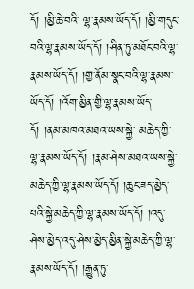དོ། །མྱི་ཆེ་བའི་ ལྷ་རྣམས་ཡོད་དོ། །མྱི་གདུང་བའི་ལྷ་རྣམས་ཡོད་དོ། །ཤིན་ཏུ་མཐོང་བའི་ལྷ་རྣམས་ཡོད་དོ། །གྱ་ནོམ་སྣང་བའི་ལྷ་རྣམས་ཡོད་དོ། །འོག་མྱིན་གྱི་ལྷ་རྣམས་ཡོད་དོ། །ནམ་མཁའ་མཐའ་ཡས་སྐྱེ་ མཆེད་ཀྱི་ལྷ་རྣམས་ཡོད་དོ། །རྣམ་ཤེས་མཐའ་ཡས་སྐྱེ་མཆེད་ཀྱི་ལྷ་རྣམས་ཡོད་དོ། །ཆུང་ཟད་མྱེད་པའི་སྐྱེ་མཆེད་ཀྱི་ལྷ་རྣམས་ཡོད་དོ། །འདུ་ཤེས་མྱེད་འདུ་ཤེས་མྱེད་མྱིན་སྐྱེ་མཆེད་ཀྱི་ལྷ་ རྣམས་ཡོད་དོ། །རྒྱུན་ཏུ་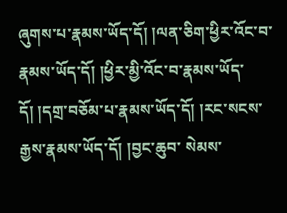ཞུགས་པ་རྣམས་ཡོད་དོ། །ལན་ཅིག་ཕྱིར་འོང་བ་རྣམས་ཡོད་དོ། །ཕྱིར་མྱི་འོང་བ་རྣམས་ཡོད་དོ། །དགྲ་བཅོམ་པ་རྣམས་ཡོད་དོ། །རང་སངས་རྒྱས་རྣམས་ཡོད་དོ། །བྱང་ཆུབ་ སེམས་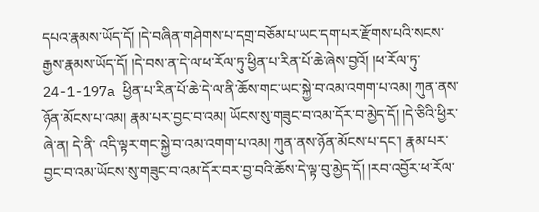དཔའ་རྣམས་ཡོད་དོ། །དེ་བཞིན་གཤེགས་པ་དགྲ་བཅོམ་པ་ཡང་དག་པར་རྫོགས་པའི་སངས་རྒྱས་རྣམས་ཡོད་དོ། །དེ་བས་ན་དེ་ལ་ཕ་རོལ་ཏུ་ཕྱིན་པ་རིན་པོ་ཆེ་ཞེས་བྱའོ། །ཕ་རོལ་ཏུ་ 24-1-197a ཕྱིན་པ་རིན་པོ་ཆེ་དེ་ལ་ནི་ཆོས་གང་ཡང་སྐྱེ་བ་འམ་འགག་པ་འམ། ཀུན་ནས་ཉོན་མོངས་པ་འམ། རྣམ་པར་བྱང་བ་འམ། ཡོངས་སུ་གཟུང་བ་འམ་དོར་བ་མྱེད་དོ། །དེ་ཅིའི་ཕྱིར་ཞེ་ན། དེ་ནི་ འདི་ལྟར་གང་སྐྱེ་བ་འམ་འགག་པ་འམ། ཀུན་ནས་ཉོན་མོངས་པ་དང་། རྣམ་པར་བྱང་བ་འམ་ཡོངས་སུ་གཟུང་བ་འམ་དོར་བར་བྱ་བའི་ཆོས་དེ་ལྟ་བུ་མྱེད་དོ། །རབ་འབྱོར་ཕ་རོལ་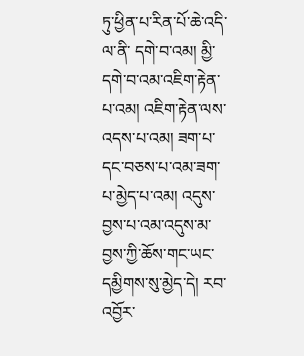ཏུ་ཕྱིན་པ་རིན་པོ་ཆེ་འདི་ལ་ནི་ དགེ་བ་འམ། མྱི་དགེ་བ་འམ་འཇིག་རྟེན་པ་འམ། འཇིག་རྟེན་ལས་འདས་པ་འམ། ཟག་པ་དང་བཅས་པ་འམ་ཟག་པ་མྱེད་པ་འམ། འདུས་བྱས་པ་འམ་འདུས་མ་བྱས་ཀྱི་ཆོས་གང་ཡང་དམྱིགས་སུ་མྱེད་དེ། རབ་འབྱོར་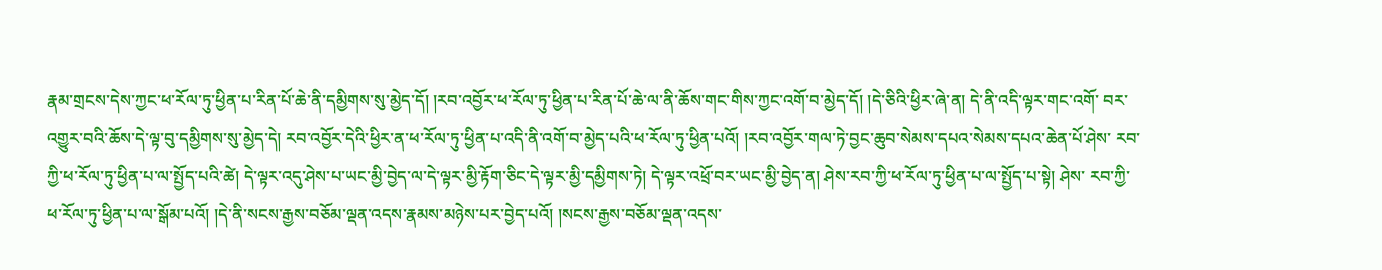རྣམ་གྲངས་དེས་ཀྱང་ཕ་རོལ་ཏུ་ཕྱིན་པ་རིན་པོ་ཆེ་ནི་དམྱིགས་སུ་མྱེད་དོ། །རབ་འབྱོར་ཕ་རོལ་ཏུ་ཕྱིན་པ་རིན་པོ་ཆེ་ལ་ནི་ཆོས་གང་གིས་ཀྱང་འགོ་བ་མྱེད་དོ། །དེ་ཅིའི་ཕྱིར་ཞེ་ན། དེ་ནི་འདི་ལྟར་གང་འགོ་ བར་འགྱུར་བའི་ཆོས་དེ་ལྟ་བུ་དམྱིགས་སུ་མྱེད་དེ། རབ་འབྱོར་དེའི་ཕྱིར་ན་ཕ་རོལ་ཏུ་ཕྱིན་པ་འདི་ནི་འགོ་བ་མྱེད་པའི་ཕ་རོལ་ཏུ་ཕྱིན་པའོ། །རབ་འབྱོར་གལ་ཏེ་བྱང་ཆུབ་སེམས་དཔའ་སེམས་དཔའ་ཆེན་པོ་ཤེས་ རབ་ཀྱི་ཕ་རོལ་ཏུ་ཕྱིན་པ་ལ་སྤྱོད་པའི་ཚེ། དེ་ལྟར་འདུ་ཤེས་པ་ཡང་མྱི་བྱེད་ལ་དེ་ལྟར་མྱི་རྟོག་ཅིང་དེ་ལྟར་མྱི་དམྱིགས་ཏེ། དེ་ལྟར་འཕྲོ་བར་ཡང་མྱི་བྱེད་ན། ཤེས་རབ་ཀྱི་ཕ་རོལ་ཏུ་ཕྱིན་པ་ལ་སྤྱོད་པ་སྟེ། ཤེས་ རབ་ཀྱི་ཕ་རོལ་ཏུ་ཕྱིན་པ་ལ་སྒོམ་པའོ། །དེ་ནི་སངས་རྒྱས་བཅོམ་ལྡན་འདས་རྣམས་མཉེས་པར་བྱེད་པའོ། །སངས་རྒྱས་བཅོམ་ལྡན་འདས་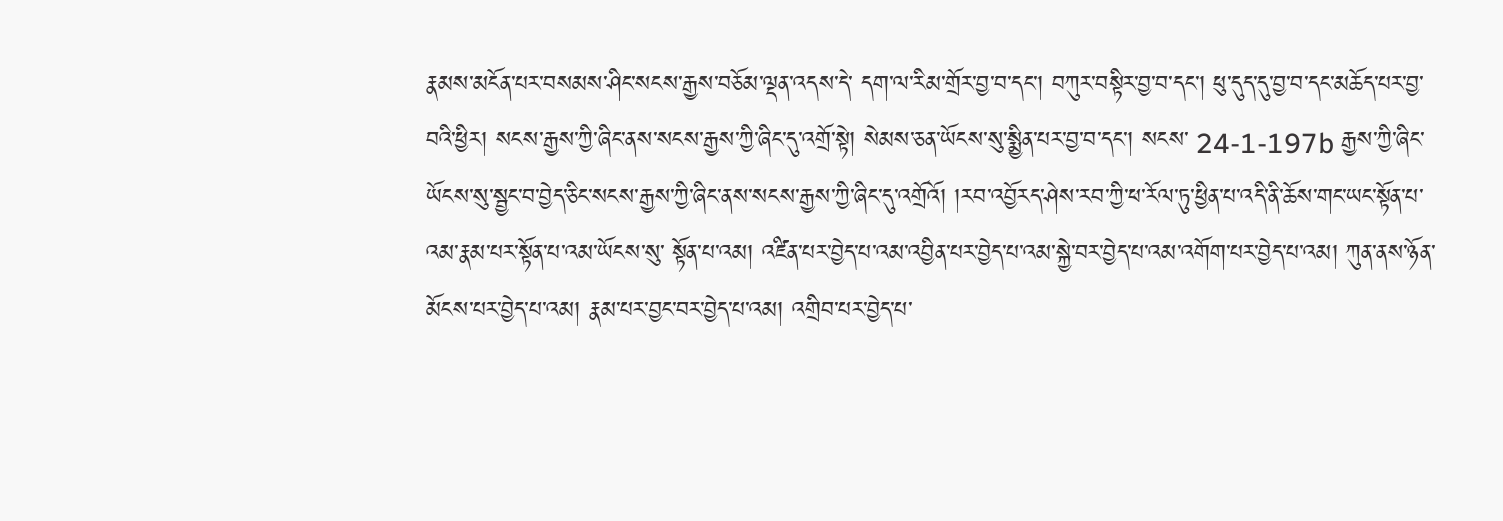རྣམས་མངོན་པར་བསམས་ཤིང་སངས་རྒྱས་བཅོམ་ལྡན་འདས་དེ་ དག་ལ་རིམ་གྲོར་བྱ་བ་དང་། བཀུར་བསྟིར་བྱ་བ་དང་། ཕུ་དུད་དུ་བྱ་བ་དང་མཆོད་པར་བྱ་བའི་ཕྱིར། སངས་རྒྱས་ཀྱི་ཞིང་ནས་སངས་རྒྱས་ཀྱི་ཞིང་དུ་འགྲོ་སྟེ། སེམས་ཅན་ཡོངས་སུ་སྨྱིན་པར་བྱ་བ་དང་། སངས་ 24-1-197b རྒྱས་ཀྱི་ཞིང་ཡོངས་སུ་སྦྱང་བ་བྱེད་ཅིང་སངས་རྒྱས་ཀྱི་ཞིང་ནས་སངས་རྒྱས་ཀྱི་ཞིང་དུ་འགྲོའོ། །རབ་འབྱོརད་ཤེས་རབ་ཀྱི་ཕ་རོལ་ཏུ་ཕྱིན་པ་འདི་ནི་ཆོས་གང་ཡང་སྟོན་པ་འམ་རྣམ་པར་སྟོན་པ་འམ་ཡོངས་སུ་ སྟོན་པ་འམ། འཛིན་པར་བྱེད་པ་འམ་འབྱིན་པར་བྱེད་པ་འམ་སྐྱེ་བར་བྱེད་པ་འམ་འགོག་པར་བྱེད་པ་འམ། ཀུན་ནས་ཉོན་མོངས་པར་བྱེད་པ་འམ། རྣམ་པར་བྱང་བར་བྱེད་པ་འམ། འགྲིབ་པར་བྱེད་པ་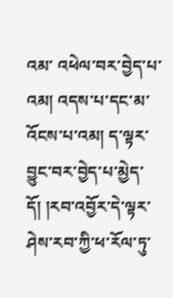འམ་ འཕེལ་བར་བྱེད་པ་འམ། འདས་པ་དང་མ་འོངས་པ་འམ། ད་ལྟར་བྱུང་བར་བྱེད་པ་མྱེད་དོ། །རབ་འབྱོར་དེ་ལྟར་ཤེས་རབ་ཀྱི་ཕ་རོལ་ཏུ་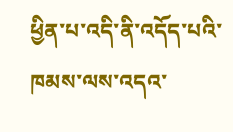ཕྱིན་པ་འདི་ནི་འདོད་པའི་ཁམས་ལས་འདའ་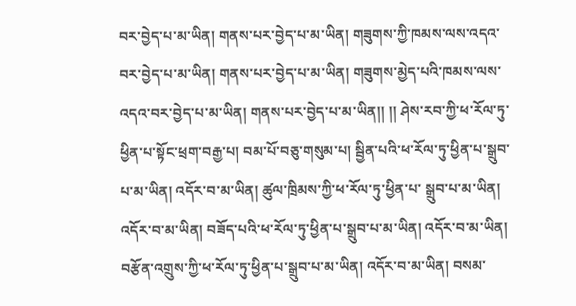བར་བྱེད་པ་མ་ཡིན། གནས་པར་བྱེད་པ་མ་ཡིན། གཟུགས་ཀྱི་ཁམས་ལས་འདའ་བར་བྱེད་པ་མ་ཡིན། གནས་པར་བྱེད་པ་མ་ཡིན། གཟུགས་མྱེད་པའི་ཁམས་ལས་འདའ་བར་བྱེད་པ་མ་ཡིན། གནས་པར་བྱེད་པ་མ་ཡིན།། །། ཤེས་རབ་ཀྱི་ཕ་རོལ་ཏུ་ཕྱིན་པ་སྟོང་ཕྲག་བརྒྱ་པ། བམ་པོ་བཅུ་གསུམ་པ། སྦྱིན་པའི་ཕ་རོལ་ཏུ་ཕྱིན་པ་སྒྲུབ་པ་མ་ཡིན། འདོར་བ་མ་ཡིན། ཚུལ་ཁྲིམས་ཀྱི་ཕ་རོལ་ཏུ་ཕྱིན་པ་ སྒྲུབ་པ་མ་ཡིན། འདོར་བ་མ་ཡིན། བཟོད་པའི་ཕ་རོལ་ཏུ་ཕྱིན་པ་སྒྲུབ་པ་མ་ཡིན། འདོར་བ་མ་ཡིན། བརྩོན་འགྲུས་ཀྱི་ཕ་རོལ་ཏུ་ཕྱིན་པ་སྒྲུབ་པ་མ་ཡིན། འདོར་བ་མ་ཡིན། བསམ་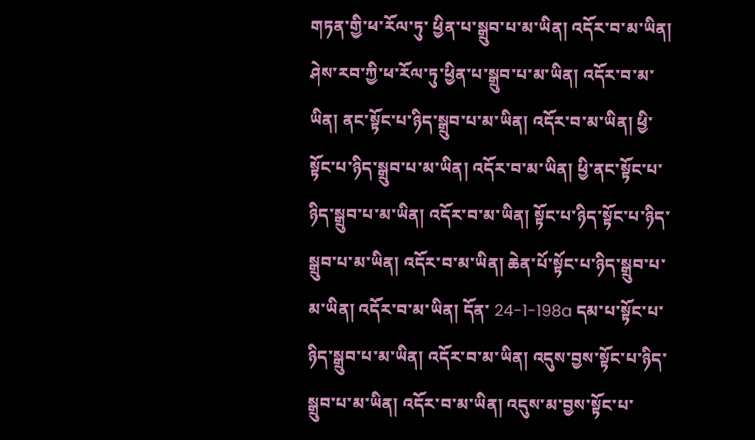གཏན་གྱི་ཕ་རོལ་ཏུ་ ཕྱིན་པ་སྒྲུབ་པ་མ་ཡིན། འདོར་བ་མ་ཡིན། ཤེས་རབ་ཀྱི་ཕ་རོལ་ཏུ་ཕྱིན་པ་སྒྲུབ་པ་མ་ཡིན། འདོར་བ་མ་ཡིན། ནང་སྟོང་པ་ཉིད་སྒྲུབ་པ་མ་ཡིན། འདོར་བ་མ་ཡིན། ཕྱི་སྟོང་པ་ཉིད་སྒྲུབ་པ་མ་ཡིན། འདོར་བ་མ་ཡིན། ཕྱི་ནང་སྟོང་པ་ཉིད་སྒྲུབ་པ་མ་ཡིན། འདོར་བ་མ་ཡིན། སྟོང་པ་ཉིད་སྟོང་པ་ཉིད་སྒྲུབ་པ་མ་ཡིན། འདོར་བ་མ་ཡིན། ཆེན་པོ་སྟོང་པ་ཉིད་སྒྲུབ་པ་མ་ཡིན། འདོར་བ་མ་ཡིན། དོན་ 24-1-198a དམ་པ་སྟོང་པ་ཉིད་སྒྲུབ་པ་མ་ཡིན། འདོར་བ་མ་ཡིན། འདུས་བྱས་སྟོང་པ་ཉིད་སྒྲུབ་པ་མ་ཡིན། འདོར་བ་མ་ཡིན། འདུས་མ་བྱས་སྟོང་པ་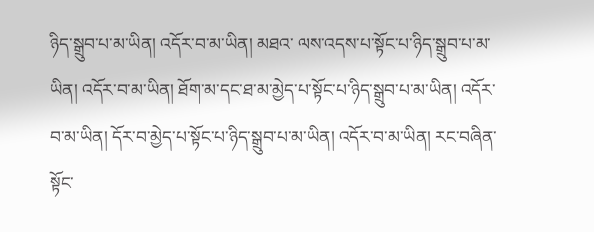ཉིད་སྒྲུབ་པ་མ་ཡིན། འདོར་བ་མ་ཡིན། མཐའ་ ལས་འདས་པ་སྟོང་པ་ཉིད་སྒྲུབ་པ་མ་ཡིན། འདོར་བ་མ་ཡིན། ཐོག་མ་དང་ཐ་མ་མྱེད་པ་སྟོང་པ་ཉིད་སྒྲུབ་པ་མ་ཡིན། འདོར་བ་མ་ཡིན། དོར་བ་མྱེད་པ་སྟོང་པ་ཉིད་སྒྲུབ་པ་མ་ཡིན། འདོར་བ་མ་ཡིན། རང་བཞིན་སྟོང་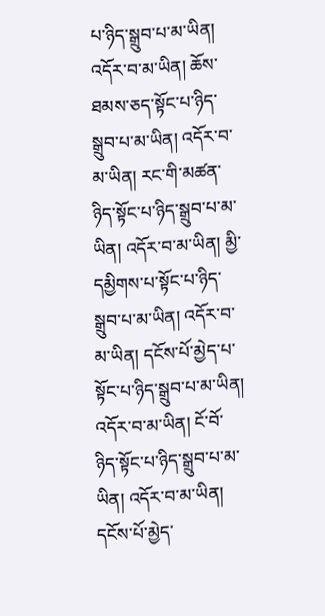པ་ཉིད་སྒྲུབ་པ་མ་ཡིན། འདོར་བ་མ་ཡིན། ཆོས་ཐམས་ཅད་སྟོང་པ་ཉིད་སྒྲུབ་པ་མ་ཡིན། འདོར་བ་མ་ཡིན། རང་གི་མཚན་ཉིད་སྟོང་པ་ཉིད་སྒྲུབ་པ་མ་ཡིན། འདོར་བ་མ་ཡིན། མྱི་ དམྱིགས་པ་སྟོང་པ་ཉིད་སྒྲུབ་པ་མ་ཡིན། འདོར་བ་མ་ཡིན། དངོས་པོ་མྱེད་པ་སྟོང་པ་ཉིད་སྒྲུབ་པ་མ་ཡིན། འདོར་བ་མ་ཡིན། ངོ་བོ་ཉིད་སྟོང་པ་ཉིད་སྒྲུབ་པ་མ་ཡིན། འདོར་བ་མ་ཡིན། དངོས་པོ་མྱེད་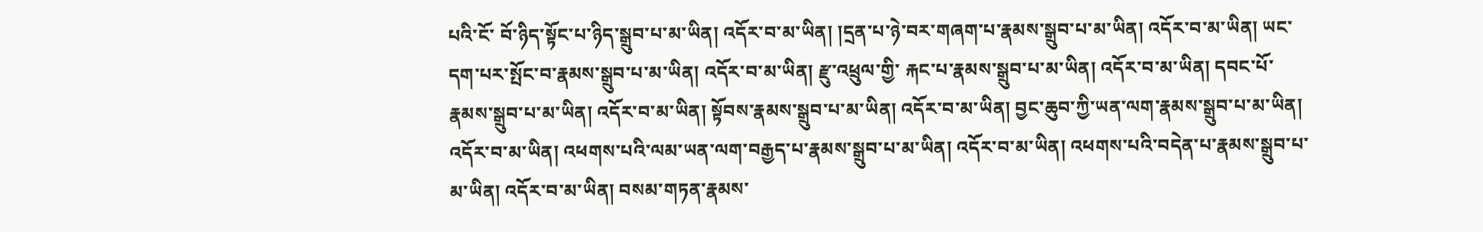པའི་ངོ་ བོ་ཉིད་སྟོང་པ་ཉིད་སྒྲུབ་པ་མ་ཡིན། འདོར་བ་མ་ཡིན། །དྲན་པ་ཉེ་བར་གཞག་པ་རྣམས་སྒྲུབ་པ་མ་ཡིན། འདོར་བ་མ་ཡིན། ཡང་དག་པར་སྤོང་བ་རྣམས་སྒྲུབ་པ་མ་ཡིན། འདོར་བ་མ་ཡིན། རྫུ་འཕྲུལ་གྱི་ རྐང་པ་རྣམས་སྒྲུབ་པ་མ་ཡིན། འདོར་བ་མ་ཡིན། དབང་པོ་རྣམས་སྒྲུབ་པ་མ་ཡིན། འདོར་བ་མ་ཡིན། སྟོབས་རྣམས་སྒྲུབ་པ་མ་ཡིན། འདོར་བ་མ་ཡིན། བྱང་ཆུབ་ཀྱི་ཡན་ལག་རྣམས་སྒྲུབ་པ་མ་ཡིན། འདོར་བ་མ་ཡིན། འཕགས་པའི་ལམ་ཡན་ལག་བརྒྱད་པ་རྣམས་སྒྲུབ་པ་མ་ཡིན། འདོར་བ་མ་ཡིན། འཕགས་པའི་བདེན་པ་རྣམས་སྒྲུབ་པ་མ་ཡིན། འདོར་བ་མ་ཡིན། བསམ་གཏན་རྣམས་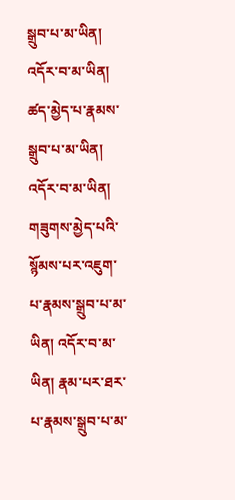སྒྲུབ་པ་མ་ཡིན། འདོར་བ་མ་ཡིན། ཚད་མྱེད་པ་རྣམས་སྒྲུབ་པ་མ་ཡིན། འདོར་བ་མ་ཡིན། གཟུགས་མྱེད་པའི་སྙོམས་པར་འཇུག་པ་རྣམས་སྒྲུབ་པ་མ་ཡིན། འདོར་བ་མ་ཡིན། རྣམ་པར་ཐར་པ་རྣམས་སྒྲུབ་པ་མ་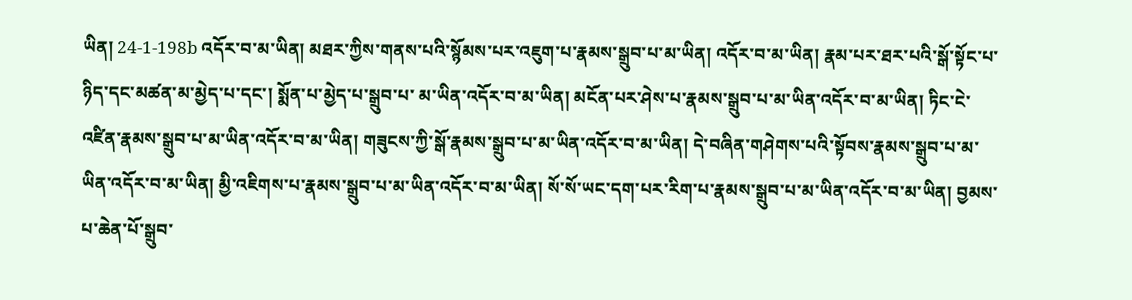ཡིན། 24-1-198b འདོར་བ་མ་ཡིན། མཐར་ཀྱིས་གནས་པའི་སྙོམས་པར་འཇུག་པ་རྣམས་སྒྲུབ་པ་མ་ཡིན། འདོར་བ་མ་ཡིན། རྣམ་པར་ཐར་པའི་སྒོ་སྟོང་པ་ཉིད་དང་མཚན་མ་མྱེད་པ་དང་། སྨོན་པ་མྱེད་པ་སྒྲུབ་པ་ མ་ཡིན་འདོར་བ་མ་ཡིན། མངོན་པར་ཤེས་པ་རྣམས་སྒྲུབ་པ་མ་ཡིན་འདོར་བ་མ་ཡིན། ཏིང་ངེ་འཛིན་རྣམས་སྒྲུབ་པ་མ་ཡིན་འདོར་བ་མ་ཡིན། གཟུངས་ཀྱི་སྒོ་རྣམས་སྒྲུབ་པ་མ་ཡིན་འདོར་བ་མ་ཡིན། དེ་བཞིན་གཤེགས་པའི་སྟོབས་རྣམས་སྒྲུབ་པ་མ་ཡིན་འདོར་བ་མ་ཡིན། མྱི་འཇིགས་པ་རྣམས་སྒྲུབ་པ་མ་ཡིན་འདོར་བ་མ་ཡིན། སོ་སོ་ཡང་དག་པར་རིག་པ་རྣམས་སྒྲུབ་པ་མ་ཡིན་འདོར་བ་མ་ཡིན། བྱམས་པ་ཆེན་པོ་སྒྲུབ་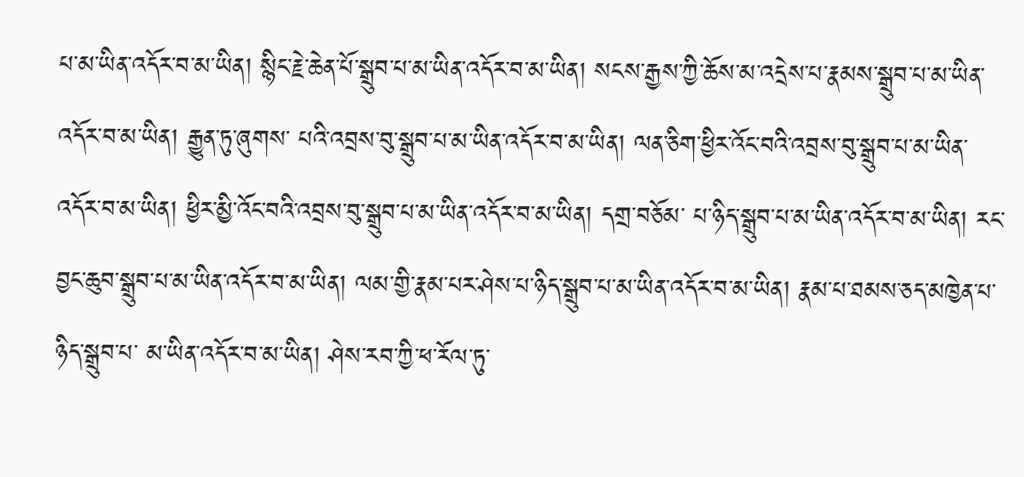པ་མ་ཡིན་འདོར་བ་མ་ཡིན། སྙིང་རྗེ་ཆེན་པོ་སྒྲུབ་པ་མ་ཡིན་འདོར་བ་མ་ཡིན། སངས་རྒྱས་ཀྱི་ཆོས་མ་འདྲེས་པ་རྣམས་སྒྲུབ་པ་མ་ཡིན་འདོར་བ་མ་ཡིན། རྒྱུན་ཏུ་ཞུགས་ པའི་འབྲས་བུ་སྒྲུབ་པ་མ་ཡིན་འདོར་བ་མ་ཡིན། ལན་ཅིག་ཕྱིར་འོང་བའི་འབྲས་བུ་སྒྲུབ་པ་མ་ཡིན་འདོར་བ་མ་ཡིན། ཕྱིར་མྱི་འོང་བའི་འབྲས་བུ་སྒྲུབ་པ་མ་ཡིན་འདོར་བ་མ་ཡིན། དགྲ་བཅོམ་ པ་ཉིད་སྒྲུབ་པ་མ་ཡིན་འདོར་བ་མ་ཡིན། རང་བྱང་ཆུབ་སྒྲུབ་པ་མ་ཡིན་འདོར་བ་མ་ཡིན། ལམ་གྱི་རྣམ་པར་ཤེས་པ་ཉིད་སྒྲུབ་པ་མ་ཡིན་འདོར་བ་མ་ཡིན། རྣམ་པ་ཐམས་ཅད་མཁྱེན་པ་ཉིད་སྒྲུབ་པ་ མ་ཡིན་འདོར་བ་མ་ཡིན། ཤེས་རབ་ཀྱི་ཕ་རོལ་ཏུ་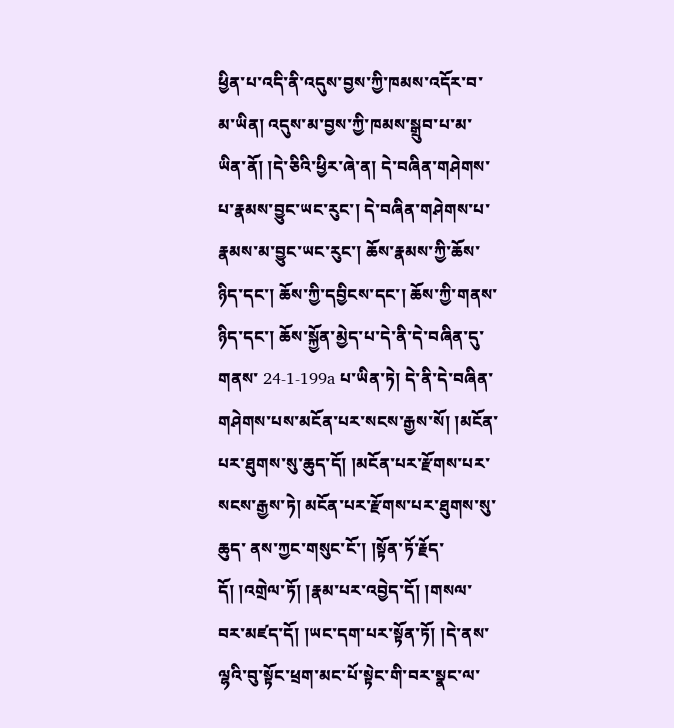ཕྱིན་པ་འདི་ནི་འདུས་བྱས་ཀྱི་ཁམས་འདོར་བ་མ་ཡིན། འདུས་མ་བྱས་ཀྱི་ཁམས་སྒྲུབ་པ་མ་ཡིན་ནོ། །དེ་ཅིའི་ཕྱིར་ཞེ་ན། དེ་བཞིན་གཤེགས་ པ་རྣམས་བྱུང་ཡང་རུང་། དེ་བཞིན་གཤེགས་པ་རྣམས་མ་བྱུང་ཡང་རུང་། ཆོས་རྣམས་ཀྱི་ཆོས་ཉིད་དང་། ཆོས་ཀྱི་དབྱིངས་དང་། ཆོས་ཀྱི་གནས་ཉིད་དང་། ཆོས་སྐྱོན་མྱེད་པ་དེ་ནི་དེ་བཞིན་དུ་གནས་ 24-1-199a པ་ཡིན་ཏེ། དེ་ནི་དེ་བཞིན་གཤེགས་པས་མངོན་པར་སངས་རྒྱས་སོ། །མངོན་པར་ཐུགས་སུ་ཆུད་དོ། །མངོན་པར་རྫོགས་པར་སངས་རྒྱས་ཏེ། མངོན་པར་རྫོགས་པར་ཐུགས་སུ་ཆུད་ ནས་ཀྱང་གསུང་ངོ་། །སྟོན་ཏོ་རྗོད་དོ། །འགྲེལ་ཏོ། །རྣམ་པར་འབྱེད་དོ། །གསལ་བར་མཛད་དོ། །ཡང་དག་པར་སྟོན་ཏོ། །དེ་ནས་ལྷའི་བུ་སྟོང་ཕྲག་མང་པོ་སྟེང་གི་བར་སྣང་ལ་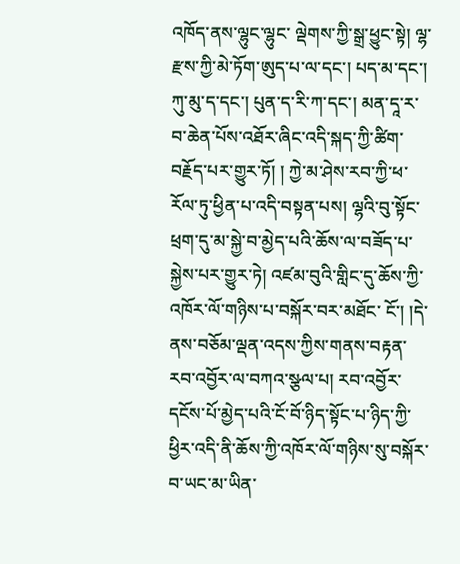འཁོད་ནས་ལྷུང་ལྷུང་ ལྡེགས་ཀྱི་སྒྲ་ཕྱུང་སྟེ། ལྷ་རྫས་ཀྱི་མེ་ཏོག་ཨུད་པ་ལ་དང་། པད་མ་དང་། ཀུ་མུ་ད་དང་། པུན་ད་རི་ཀ་དང་། མན་དཱ་ར་བ་ཆེན་པོས་འཐོར་ཞིང་འདི་སྐད་ཀྱི་ཚིག་བརྗོད་པར་གྱུར་ཏོ། ། ཀྱེ་མ་ཤེས་རབ་ཀྱི་ཕ་རོལ་ཏུ་ཕྱིན་པ་འདི་བསྟན་པས། ལྷའི་བུ་སྟོང་ཕྲག་དུ་མ་སྐྱེ་བ་མྱེད་པའི་ཆོས་ལ་བཟོད་པ་སྐྱེས་པར་གྱུར་ཏེ། འཛམ་བུའི་གླིང་དུ་ཆོས་ཀྱི་འཁོར་ལོ་གཉིས་པ་བསྐོར་བར་མཐོང་ ངོ་། །དེ་ནས་བཅོམ་ལྡན་འདས་ཀྱིས་གནས་བརྟན་རབ་འབྱོར་ལ་བཀའ་སྩལ་པ། རབ་འབྱོར་དངོས་པོ་མྱེད་པའི་ངོ་བོ་ཉིད་སྟོང་པ་ཉིད་ཀྱི་ཕྱིར་འདི་ནི་ཆོས་ཀྱི་འཁོར་ལོ་གཉིས་སུ་བསྐོར་བ་ཡང་མ་ཡིན་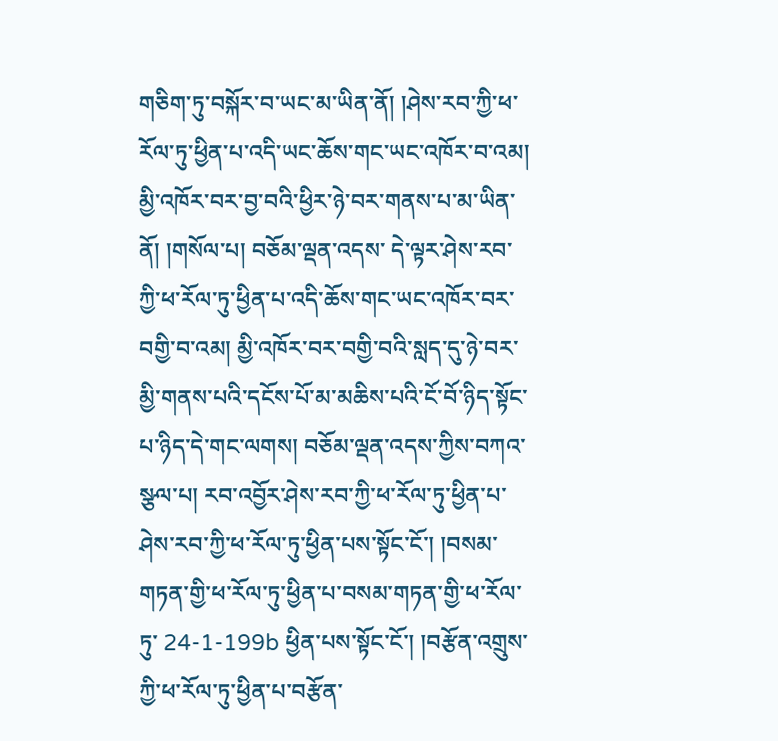གཅིག་ཏུ་བསྐོར་བ་ཡང་མ་ཡིན་ནོ། །ཤེས་རབ་ཀྱི་ཕ་རོལ་ཏུ་ཕྱིན་པ་འདི་ཡང་ཆོས་གང་ཡང་འཁོར་བ་འམ། མྱི་འཁོར་བར་བྱ་བའི་ཕྱིར་ཉེ་བར་གནས་པ་མ་ཡིན་ནོ། །གསོལ་པ། བཅོམ་ལྡན་འདས་ དེ་ལྟར་ཤེས་རབ་ཀྱི་ཕ་རོལ་ཏུ་ཕྱིན་པ་འདི་ཆོས་གང་ཡང་འཁོར་བར་བགྱི་བ་འམ། མྱི་འཁོར་བར་བགྱི་བའི་སླད་དུ་ཉེ་བར་མྱི་གནས་པའི་དངོས་པོ་མ་མཆིས་པའི་ངོ་བོ་ཉིད་སྟོང་པ་ཉིད་དེ་གང་ལགས། བཅོམ་ལྡན་འདས་ཀྱིས་བཀའ་སྩལ་པ། རབ་འབྱོར་ཤེས་རབ་ཀྱི་ཕ་རོལ་ཏུ་ཕྱིན་པ་ཤེས་རབ་ཀྱི་ཕ་རོལ་ཏུ་ཕྱིན་པས་སྟོང་ངོ་། །བསམ་གཏན་གྱི་ཕ་རོལ་ཏུ་ཕྱིན་པ་བསམ་གཏན་གྱི་ཕ་རོལ་ཏུ་ 24-1-199b ཕྱིན་པས་སྟོང་ངོ་། །བརྩོན་འགྲུས་ཀྱི་ཕ་རོལ་ཏུ་ཕྱིན་པ་བརྩོན་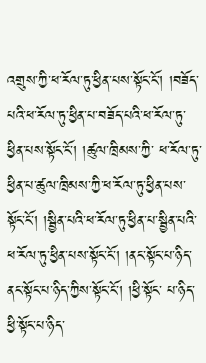འགྲུས་ཀྱི་ཕ་རོལ་ཏུ་ཕྱིན་པས་སྟོང་ངོ་། །བཟོད་པའི་ཕ་རོལ་ཏུ་ཕྱིན་པ་བཟོད་པའི་ཕ་རོལ་ཏུ་ཕྱིན་པས་སྟོང་ངོ་། །ཚུལ་ཁྲིམས་ཀྱི་ ཕ་རོལ་ཏུ་ཕྱིན་པ་ཚུལ་ཁྲིམས་ཀྱི་ཕ་རོལ་ཏུ་ཕྱིན་པས་སྟོང་ངོ་། །སྦྱིན་པའི་ཕ་རོལ་ཏུ་ཕྱིན་པ་སྦྱིན་པའི་ཕ་རོལ་ཏུ་ཕྱིན་པས་སྟོང་ངོ་། །ནང་སྟོང་པ་ཉིད་ནང་སྟོང་པ་ཉིད་ཀྱིས་སྟོང་ངོ་། །ཕྱི་སྟོང་ པ་ཉིད་ཕྱི་སྟོང་པ་ཉིད་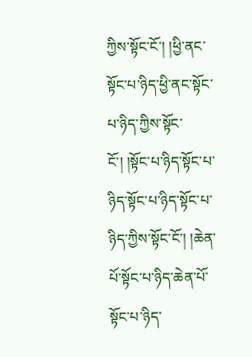ཀྱིས་སྟོང་ངོ་། །ཕྱི་ནང་སྟོང་པ་ཉིད་ཕྱི་ནང་སྟོང་པ་ཉིད་ཀྱིས་སྟོང་ངོ་། །སྟོང་པ་ཉིད་སྟོང་པ་ཉིད་སྟོང་པ་ཉིད་སྟོང་པ་ཉིད་ཀྱིས་སྟོང་ངོ་། །ཆེན་པོ་སྟོང་པ་ཉིད་ཆེན་པོ་སྟོང་པ་ཉིད་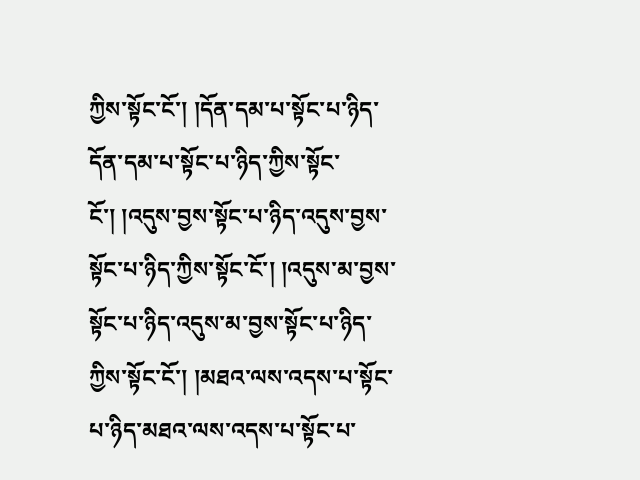ཀྱིས་སྟོང་ངོ་། །དོན་དམ་པ་སྟོང་པ་ཉིད་དོན་དམ་པ་སྟོང་པ་ཉིད་ཀྱིས་སྟོང་ངོ་། །འདུས་བྱས་སྟོང་པ་ཉིད་འདུས་བྱས་སྟོང་པ་ཉིད་ཀྱིས་སྟོང་ངོ་། །འདུས་མ་བྱས་སྟོང་པ་ཉིད་འདུས་མ་བྱས་སྟོང་པ་ཉིད་ ཀྱིས་སྟོང་ངོ་། །མཐའ་ལས་འདས་པ་སྟོང་པ་ཉིད་མཐའ་ལས་འདས་པ་སྟོང་པ་